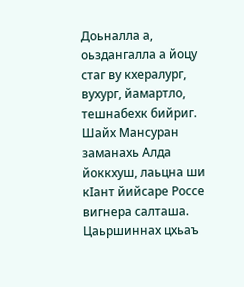Доьналла а, оьздангалла а йоцу стаг ву кхералург, вухург, йамартло, тешнабехк бийриг. Шайх Мансуран заманахь Алда йоккхуш, лаьцна ши кӏант йийсаре Россе вигнера салташа. Цаьршиннах цхьаъ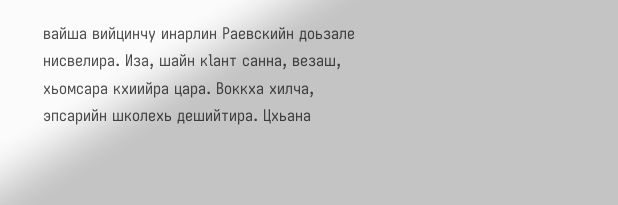вайша вийцинчу инарлин Раевскийн доьзале нисвелира. Иза, шайн кӏант санна, везаш, хьомсара кхиийра цара. Воккха хилча, эпсарийн школехь дешийтира. Цхьана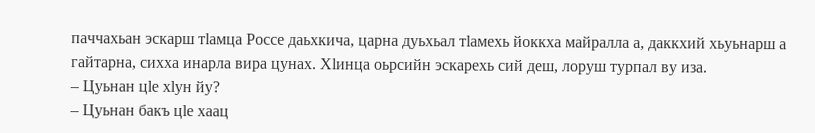паччахьан эскарш тӏамца Россе даьхкича, царна дуьхьал тӏамехь йоккха майралла а, даккхий хьуьнарш а гайтарна, сихха инарла вира цунах. Хӏинца оьрсийн эскарехь сий деш, лоруш турпал ву иза.
– Цуьнан цӏе хӏун йу?
– Цуьнан бакъ цӏе хаац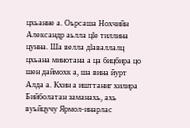цхьанне а. Оьрсаша Нохчийн Александр аьлла цӏе тиллина цунна. Ша велла дӏаваллалц цхьана минотана а ца бицбира цо шен даймохк а, ша вина йурт Алда а. Кхин а ишттаниг хилира Бийболатан заманахь, ахь вуьйцучу Ярмол-инарлас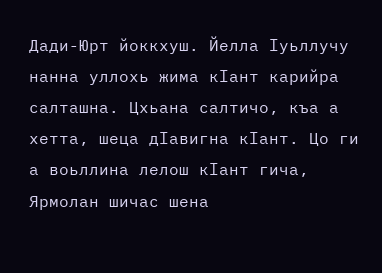Дади-Юрт йоккхуш. Йелла ӏуьллучу нанна уллохь жима кӏант карийра салташна. Цхьана салтичо, къа а хетта, шеца дӏавигна кӏант. Цо ги а воьллина лелош кӏант гича, Ярмолан шичас шена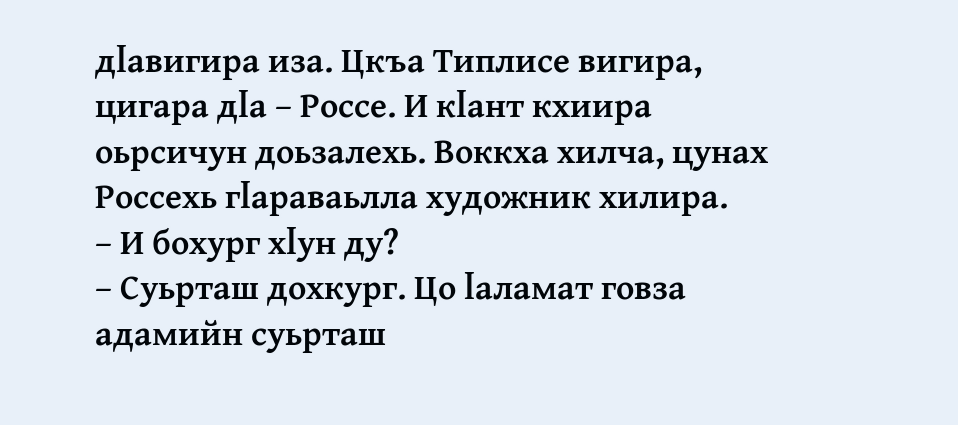дӏавигира иза. Цкъа Типлисе вигира, цигара дӏа – Россе. И кӏант кхиира оьрсичун доьзалехь. Воккха хилча, цунах Россехь гӏараваьлла художник хилира.
– И бохург хӏун ду?
– Суьрташ дохкург. Цо ӏаламат говза адамийн суьрташ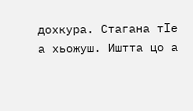дохкура. Стагана тӏе а хьожуш. Иштта цо а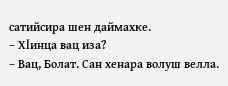сатийсира шен даймахке.
– Хӏинца вац иза?
– Вац, Болат. Сан хенара волуш велла.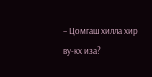– Цомгаш хилла хир ву-кх иза?